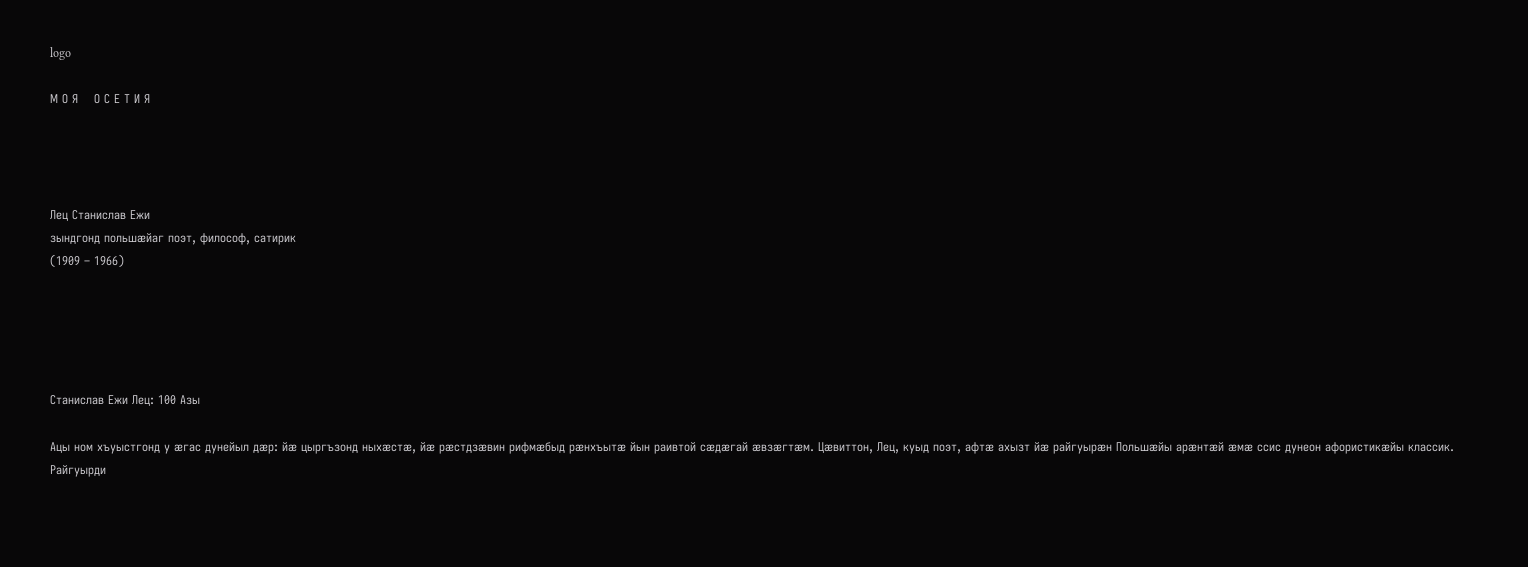logo

М О Я    О С Е Т И Я




Лец Станислав Ежи
зындгонд польшæйаг поэт, философ, сатирик
(1909 – 1966)





Станислав Ежи Лец: 100 Азы

Ацы ном хъуыстгонд у æгас дунейыл дæр: йæ цыргъзонд ныхæстæ, йæ рæстдзæвин рифмæбыд рæнхъытæ йын раивтой сæдæгай æвзæгтæм. Цæвиттон, Лец, куыд поэт, афтæ ахызт йæ райгуырæн Польшæйы арæнтæй æмæ ссис дунеон афористикæйы классик.
Райгуырди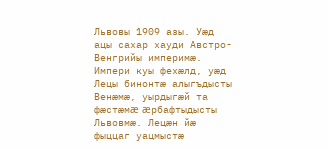Львовы 1909 азы. Уæд ацы сахар хауди Австро-Венгрийы империмæ. Импери куы фехæлд, уæд Лецы бинонтæ алыгъдысты Венæмæ, уырдыгæй та фæстæмæ æрбафтыдысты Львовмæ. Лецæн йæ фыццаг уацмыстæ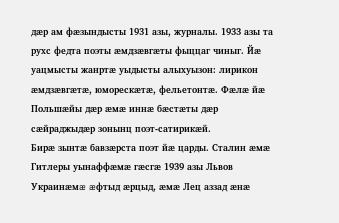дæр ам фæзындысты 1931 азы, журналы. 1933 азы та рухс федта поэты æмдзæвгæты фыццаг чиныг. Йæ уацмысты жанртæ уыдысты алыхуызон: лирикон æмдзæвгæтæ, юморескæтæ, фельетонтæ. Фæлæ йæ Польшæйы дæр æмæ иннæ бæстæты дæр сæйраджыдæр зонынц поэт-сатирикæй.
Бирæ зынтæ бавзæрста поэт йæ царды. Сталин æмæ Гитлеры уынаффæмæ гæсгæ 1939 азы Львов Украинæмæ æфтыд æрцыд, æмæ Лец аззад æнæ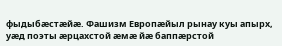фыдыбæстæйæ. Фашизм Европæйыл рынау куы апырх, уæд поэты æрцахстой æмæ йæ баппæрстой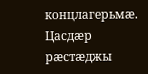концлагерьмæ. Цасдæр рæстæджы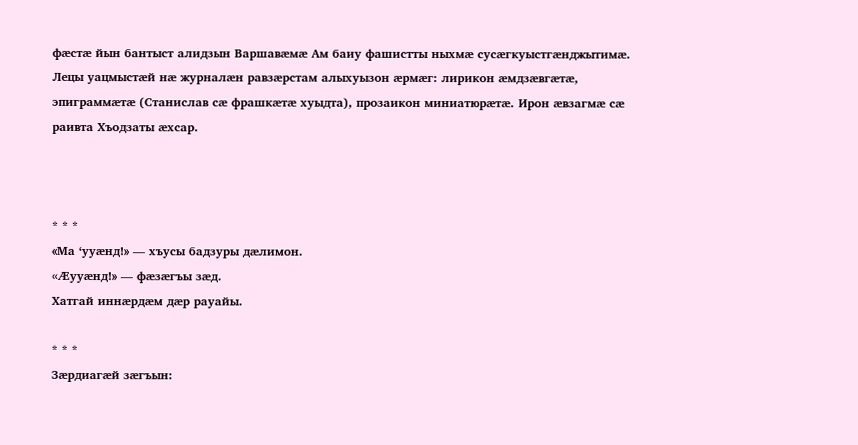фæстæ йын бантыст алидзын Варшавæмæ Ам баиу фашистты ныхмæ сусæгкуыстгæнджытимæ.
Лецы уацмыстæй нæ журналæн равзæрстам алыхуызон æрмæг: лирикон æмдзæвгæтæ, эпиграммæтæ (Станислав сæ фрашкæтæ хуыдта), прозаикон миниатюрæтæ. Ирон æвзагмæ сæ раивта Хъодзаты æхсар.



* * *
«Ма ‘ууæнд!» — хъусы бадзуры дæлимон.
«Æууæнд!» — фæзæгъы зæд.
Хатгай иннæрдæм дæр рауайы.

* * *
Зæрдиагæй зæгъын: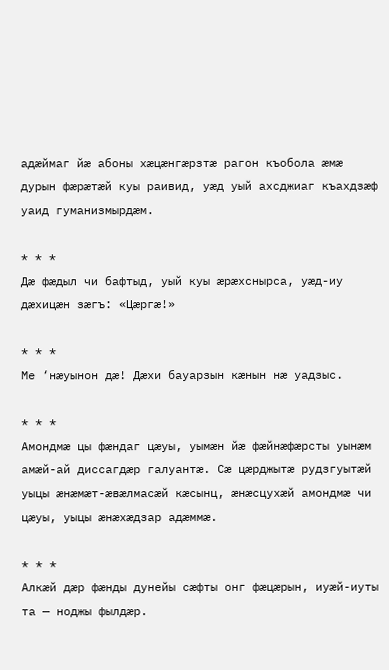адæймаг йæ абоны хæцæнгæрзтæ рагон къобола æмæ дурын фæрæтæй куы раивид, уæд уый ахсджиаг къахдзæф уаид гуманизмырдæм.

* * *
Дæ фæдыл чи бафтыд, уый куы æрæхснырса, уæд-иу дæхицæн зæгъ: «Цæргæ!»

* * *
Ме ‘нæуынон дæ! Дæхи бауарзын кæнын нæ уадзыс.

* * *
Амондмæ цы фæндаг цæуы, уымæн йæ фæйнæфæрсты уынæм амæй-ай диссагдæр галуантæ. Сæ цæрджытæ рудзгуытæй уыцы æнæмæт-æвæлмасæй кæсынц, æнæсцухæй амондмæ чи цæуы, уыцы æнæхæдзар адæммæ.

* * *
Алкæй дæр фæнды дунейы сæфты онг фæцæрын, иуæй-иуты та — ноджы фылдæр.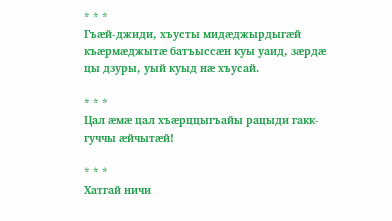* * *
Гъæй-джиди, хъусты мидæджырдыгæй къæрмæджытæ батъыссæн куы уаид, зæрдæ цы дзуры, уый куыд нæ хъусай.

* * *
Цал æмæ цал хъæрццыгъайы рацыди гакк-гуччы æйчытæй!

* * *
Хатгай ничи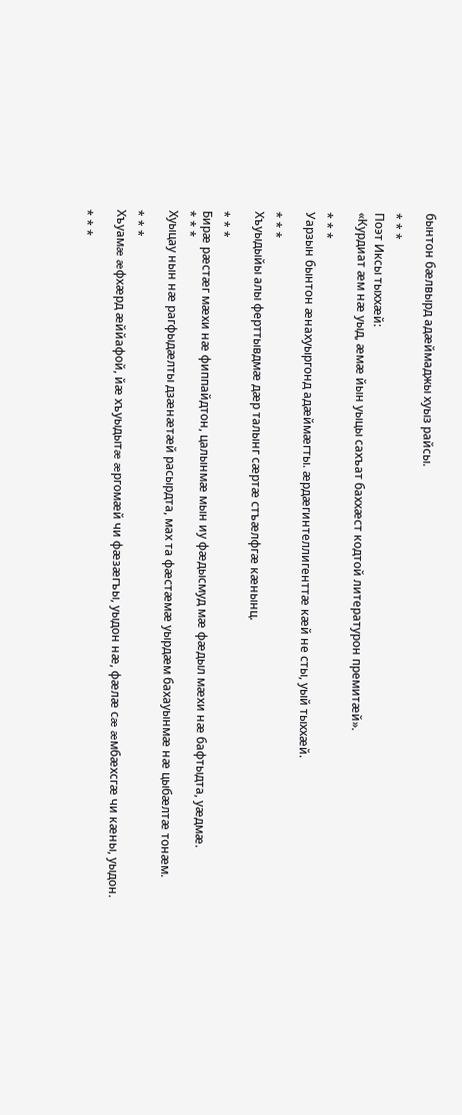бынтон бæлвырд адæймаджы хуыз райсы.

* * *
Поэт Иксы тыххæй:
«Курдиат æм нæ уыд, æмæ йын уыцы сахъат баххæст кодтой литературон премитæй».

* * *
Уарзын бынтон æнахуыргонд адæймæгты. æрдæгинтеллигенттæ кæй не сты, уый тыххæй.

* * *
Хъуыдыйы алы ферттывдмæ дæр талынг сæртæ стъæлфгæ кæнынц.

* * *
Бирæ рæстæг мæхи нæ фиппайдтон, цалынмæ мын иу фæдысмуд мæ фæдыл мæхи нæ бафтыдта, уæдмæ.
* * *
Хуыцау нын нæ рагфыдæлты дзæнæтæй расырдта, мах та фæстæмæ уырдæм бахауынмæ нæ цыбæлтæ тонæм.

* * *
Хъуамæ æфхæрд æййафой, йæ хъуыдытæ æргомæй чи фæзæгъы, уыдон нæ, фæлæ сæ æмбæхсгæ чи кæны, уыдон.

* * *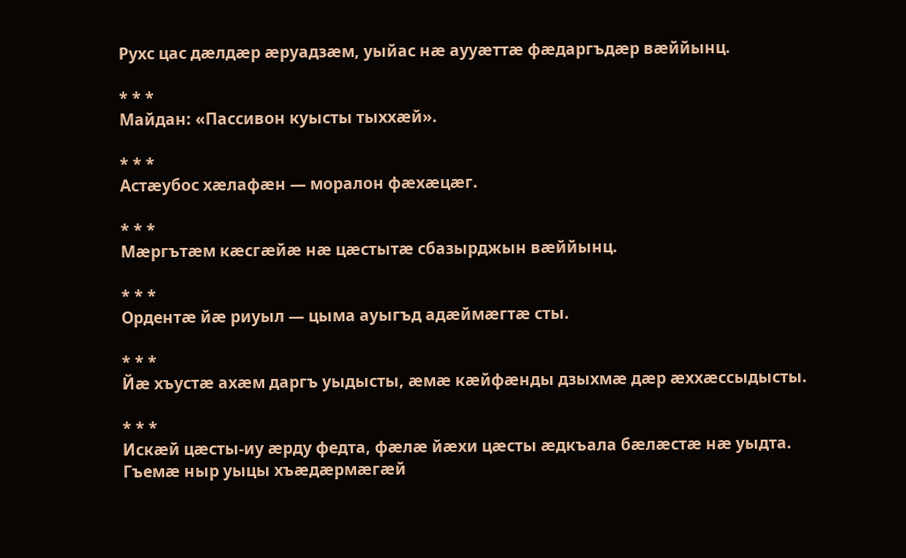Рухс цас дæлдæр æруадзæм, уыйас нæ аууæттæ фæдаргъдæр вæййынц.

* * *
Майдан: «Пассивон куысты тыххæй».

* * *
Астæубос хæлафæн — моралон фæхæцæг.

* * *
Мæргътæм кæсгæйæ нæ цæстытæ сбазырджын вæййынц.

* * *
Ордентæ йæ риуыл — цыма ауыгъд адæймæгтæ сты.

* * *
Йæ хъустæ ахæм даргъ уыдысты, æмæ кæйфæнды дзыхмæ дæр æххæссыдысты.

* * *
Искæй цæсты-иу æрду федта, фæлæ йæхи цæсты æдкъала бæлæстæ нæ уыдта. Гъемæ ныр уыцы хъæдæрмæгæй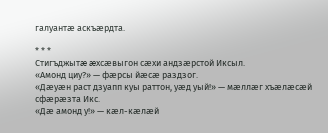галуантæ аскъæрдта.

* * *
Стигъджытæ æхсæвыгон сæхи андзæрстой Иксыл.
«Амонд циу?» — фæрсы йæсæ раздзог.
«Дæуæн раст дзуапп куы раттон, уæд уый!» — мæллæг хъæлæсæй сфæрæзта Икс.
«Дæ амонд у!» — кæл-кæлæй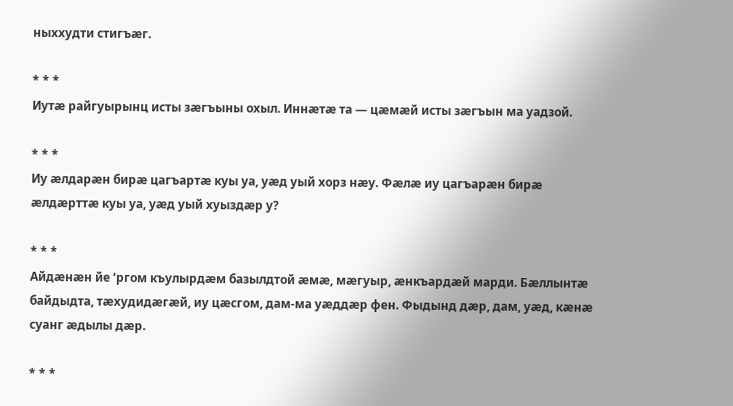ныххудти стигъæг.

* * *
Иутæ райгуырынц исты зæгъыны охыл. Иннæтæ та — цæмæй исты зæгъын ма уадзой.

* * *
Иу æлдарæн бирæ цагъартæ куы уа, уæд уый хорз нæу. Фæлæ иу цагъарæн бирæ æлдæрттæ куы уа, уæд уый хуыздæр у?

* * *
Айдæнæн йе ‘ргом къулырдæм базылдтой æмæ, мæгуыр, æнкъардæй марди. Бæллынтæ байдыдта, тæхудидæгæй, иу цæсгом, дам-ма уæддæр фен. Фыдынд дæр, дам, уæд, кæнæ суанг æдылы дæр.

* * *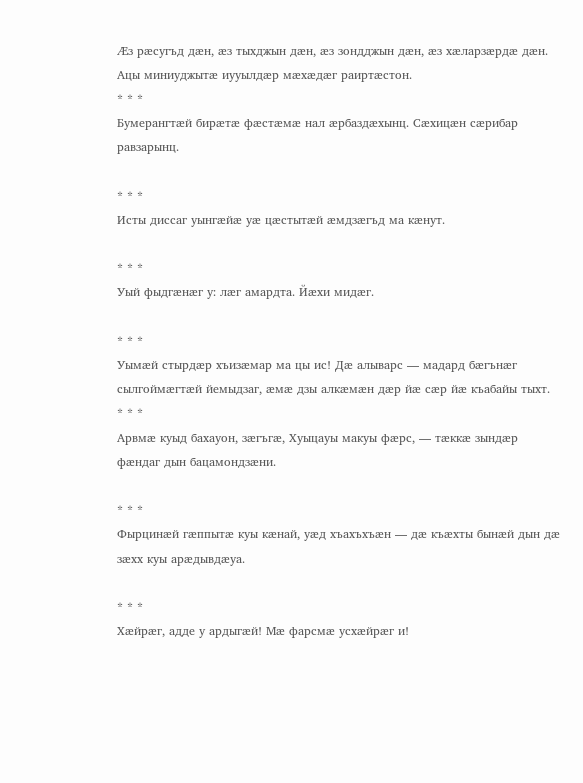Æз рæсугъд дæн, æз тыхджын дæн, æз зондджын дæн, æз хæларзæрдæ дæн. Ацы миниуджытæ иууылдæр мæхæдæг раиртæстон.
* * *
Бумерангтæй бирæтæ фæстæмæ нал æрбаздæхынц. Сæхицæн сæрибар равзарынц.

* * *
Исты диссаг уынгæйæ уæ цæстытæй æмдзæгъд ма кæнут.

* * *
Уый фыдгæнæг у: лæг амардта. Йæхи мидæг.

* * *
Уымæй стырдæр хъизæмар ма цы ис! Дæ алыварс — мадард бæгънæг сылгоймæгтæй йемыдзаг, æмæ дзы алкæмæн дæр йæ сæр йæ къабайы тыхт.
* * *
Арвмæ куыд бахауон, зæгъгæ, Хуыцауы макуы фæрс, — тæккæ зындæр фæндаг дын бацамондзæни.

* * *
Фырцинæй гæппытæ куы кæнай, уæд хъахъхъæн — дæ къæхты бынæй дын дæ зæхх куы арæдывдæуа.

* * *
Хæйрæг, адде у ардыгæй! Мæ фарсмæ усхæйрæг и!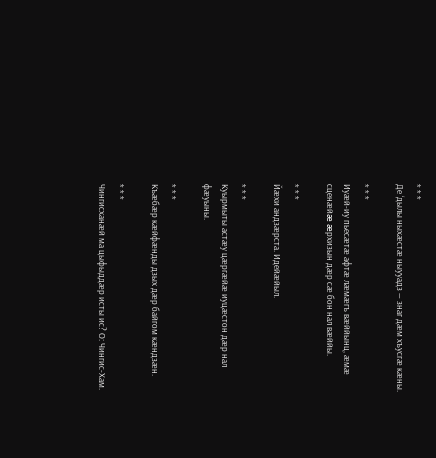* * *
Де ‘дылы ныхæстæ ныууадз — знаг дæм хъусгæ кæны.

* * *
Иуæй-иу пьесæтæ афтæ лæмæгъ вæййынц, æмæ сценæйæ æрхизын дæр сæ бон нал вæййы.

* * *
Йæхи андзæрста. Идейæйыл.

* * *
Куырмыты астæу цæргæйæ иуцæстон дæр нал фæуыны.

* * *
Къæбæр кæйфæнды дзых дæр байгом кæндзæн.

* * *
Чингисханæй ма цыфыддæр исты ис? О: Чингис-Хам.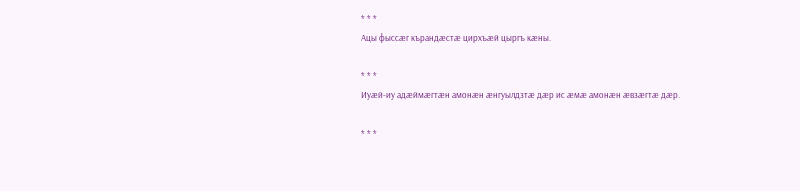* * *
Ацы фыссæг кърандæстæ цирхъæй цыргъ кæны.

* * *
Иуæй-иу адæймæгтæн амонæн æнгуылдзтæ дæр ис æмæ амонæн æвзæгтæ дæр.

* * *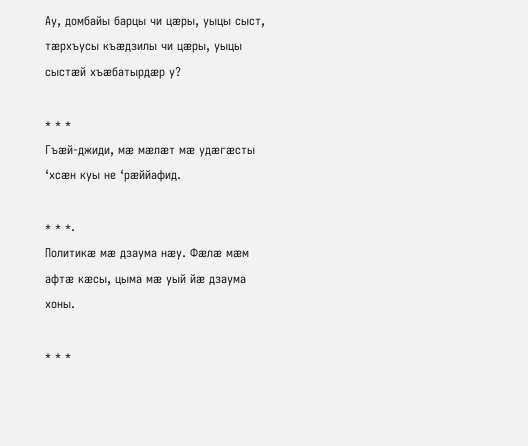Ау, домбайы барцы чи цæры, уыцы сыст, тæрхъусы къæдзилы чи цæры, уыцы сыстæй хъæбатырдæр у?

* * *
Гъæй-джиди, мæ мæлæт мæ удæгæсты ‘хсæн куы не ‘рæййафид.

* * *.
Политикæ мæ дзаума нæу. Фæлæ мæм афтæ кæсы, цыма мæ уый йæ дзаума хоны.

* * *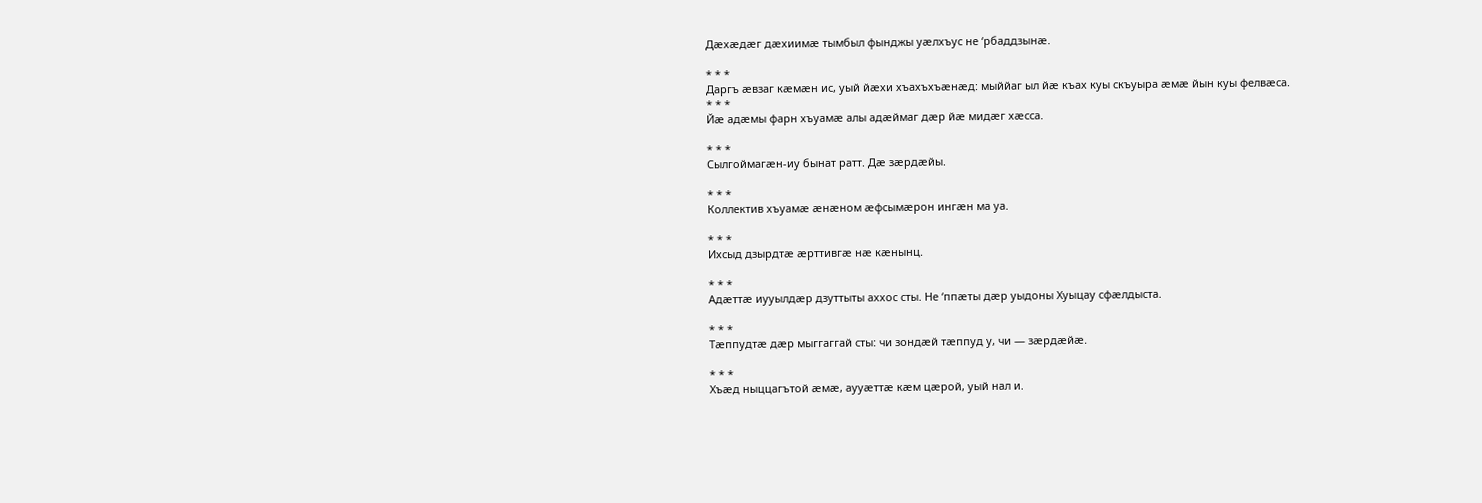Дæхæдæг дæхиимæ тымбыл фынджы уæлхъус не ‘рбаддзынæ.

* * *
Даргъ æвзаг кæмæн ис, уый йæхи хъахъхъæнæд: мыййаг ыл йæ къах куы скъуыра æмæ йын куы фелвæса.
* * *
Йæ адæмы фарн хъуамæ алы адæймаг дæр йæ мидæг хæсса.

* * *
Сылгоймагæн-иу бынат ратт. Дæ зæрдæйы.

* * *
Коллектив хъуамæ æнæном æфсымæрон ингæн ма уа.

* * *
Ихсыд дзырдтæ æрттивгæ нæ кæнынц.

* * *
Адæттæ иууылдæр дзуттыты аххос сты. Не ‘ппæты дæр уыдоны Хуыцау сфæлдыста.

* * *
Тæппудтæ дæр мыггаггай сты: чи зондæй тæппуд у, чи — зæрдæйæ.

* * *
Хъæд ныццагътой æмæ, аууæттæ кæм цæрой, уый нал и.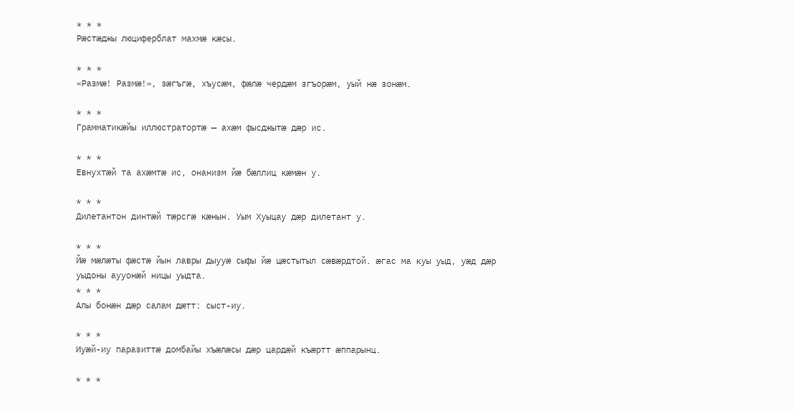* * *
Рæстæджы люциферблат махмæ кæсы.

* * *
«Размæ! Размæ!», зæгъгæ, хъусæм, фæлæ чердæм згъорæм, уый нæ зонæм.

* * *
Грамматикæйы иллюстратортæ — ахæм фысджытæ дæр ис.

* * *
Евнухтæй та ахæмтæ ис, онанизм йæ бæллиц кæмæн у.

* * *
Дилетантон динтæй тæрсгæ кæнын. Уым Хуыцау дæр дилетант у.

* * *
Йæ мæлæты фæстæ йын лавры дыууæ сыфы йæ цæстытыл сæвæрдтой. æгас ма куы уыд, уæд дæр уыдоны аууонæй ницы уыдта.
* * *
Алы бонæн дæр салам дæтт: сыст-иу.

* * *
Иуæй-иу паразиттæ домбайы хъæлæсы дæр цардæй къæртт æппарынц.

* * *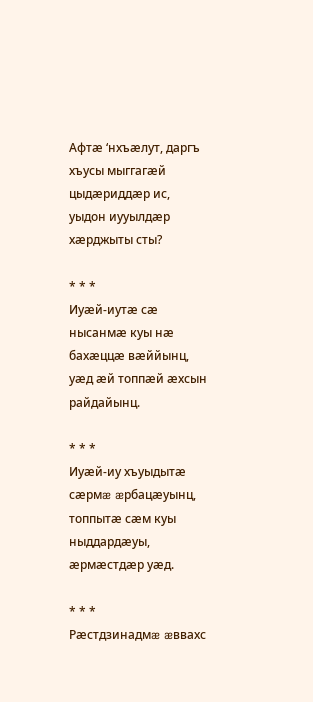Афтæ ‘нхъæлут, даргъ хъусы мыггагæй цыдæриддæр ис, уыдон иууылдæр хæрджыты сты?

* * *
Иуæй-иутæ сæ нысанмæ куы нæ бахæццæ вæййынц, уæд æй топпæй æхсын райдайынц.

* * *
Иуæй-иу хъуыдытæ сæрмæ æрбацæуынц, топпытæ сæм куы ныддардæуы, æрмæстдæр уæд.

* * *
Рæстдзинадмæ æввахс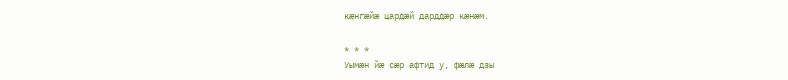кæнгæйæ цардæй дарддæр кæнæм.

* * *
Уымæн йæ сæр афтид у, фæлæ дзы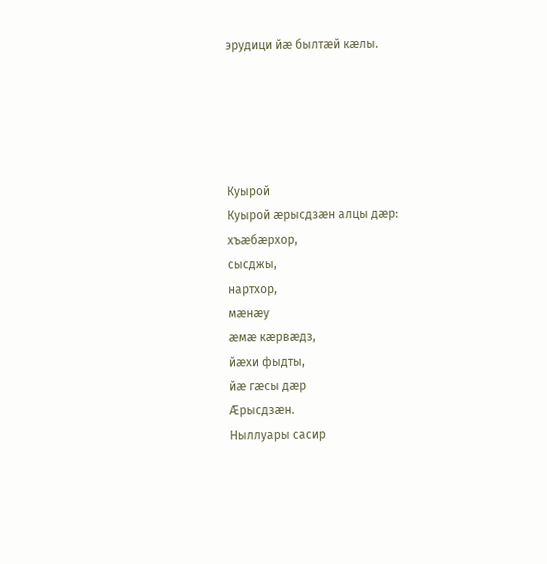эрудици йæ былтæй кæлы.





Куырой
Куырой æрысдзæн алцы дæр:
хъæбæрхор,
сысджы,
нартхор,
мæнæу
æмæ кæрвæдз,
йæхи фыдты,
йæ гæсы дæр
Æрысдзæн.
Ныллуары сасир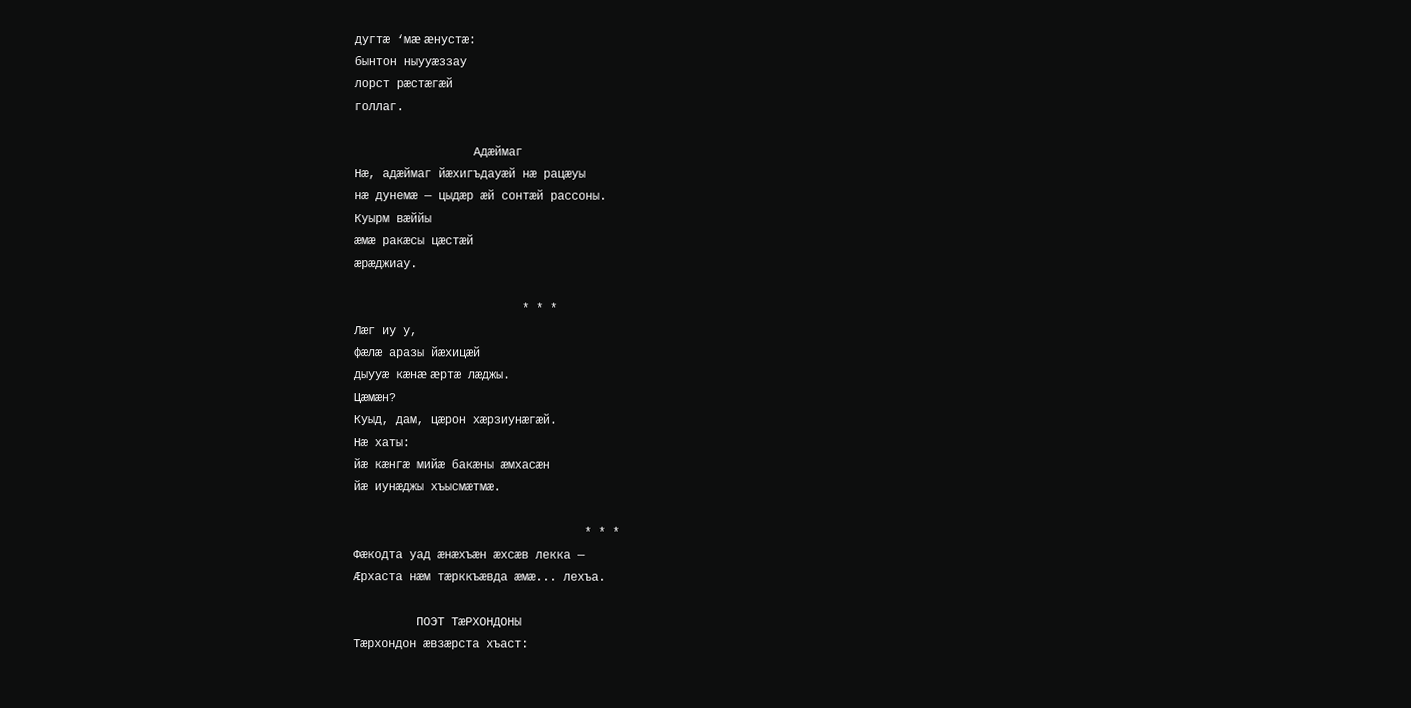дугтæ ‘мæ æнустæ:
бынтон ныууæззау
лорст рæстæгæй
голлаг.

                 Адæймаг
Нæ, адæймаг йæхигъдауæй нæ рацæуы
нæ дунемæ — цыдæр æй сонтæй рассоны.
Куырм вæййы
æмæ ракæсы цæстæй
æрæджиау.

                        * * *
Лæг иу у,
фæлæ аразы йæхицæй
дыууæ кæнæ æртæ лæджы.
Цæмæн?
Куыд, дам, цæрон хæрзиунæгæй.
Нæ хаты:
йæ кæнгæ мийæ бакæны æмхасæн
йæ иунæджы хъысмæтмæ.

                                 * * *
Фæкодта уад æнæхъæн æхсæв лекка —
Æрхаста нæм тæрккъæвда æмæ... лехъа.

         ПОЭТ ТæРХОНДОНЫ
Тæрхондон æвзæрста хъаст: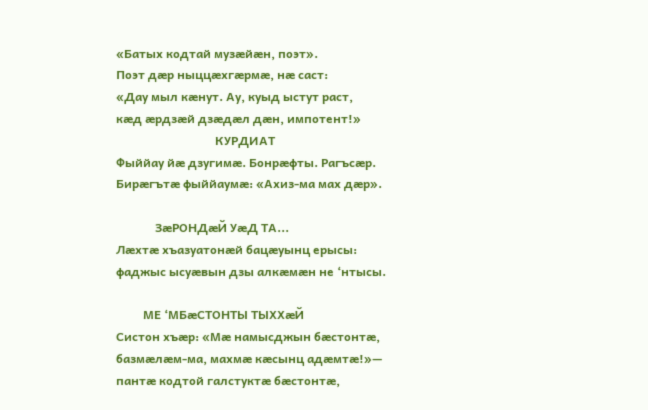«Батых кодтай музæйæн, поэт».
Поэт дæр ныццæхгæрмæ, нæ саст:
«Дау мыл кæнут. Ау, куыд ыстут раст,
кæд æрдзæй дзæдæл дæн, импотент!»
                                 КУРДИАТ
Фыййау йæ дзугимæ. Бонрæфты. Рагъсæр.
Бирæгътæ фыййаумæ: «Ахиз-ма мах дæр».

             ЗæРОНДæЙ УæД ТА...
Лæхтæ хъазуатонæй бацæуынц ерысы:
фаджыс ысуæвын дзы алкæмæн не ‘нтысы.

         МЕ ‘МБæСТОНТЫ ТЫХХæЙ
Систон хъæр: «Мæ намысджын бæстонтæ,
базмæлæм-ма, махмæ кæсынц адæмтæ!»—
пантæ кодтой галстуктæ бæстонтæ,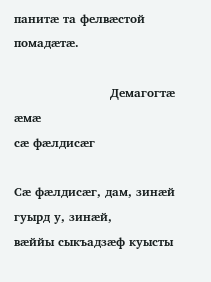панитæ та фелвæстой помадæтæ.

                        Демагогтæ æмæ
сæ фæлдисæг

Сæ фæлдисæг, дам, зинæй гуырд у, зинæй,
вæййы сыкъадзæф куысты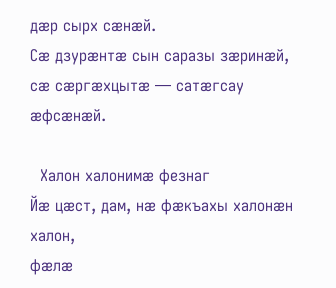дæр сырх сæнæй.
Сæ дзурæнтæ сын саразы зæринæй,
сæ сæргæхцытæ — сатæгсау æфсæнæй.

  Халон халонимæ фезнаг
Йæ цæст, дам, нæ фæкъахы халонæн халон,
фæлæ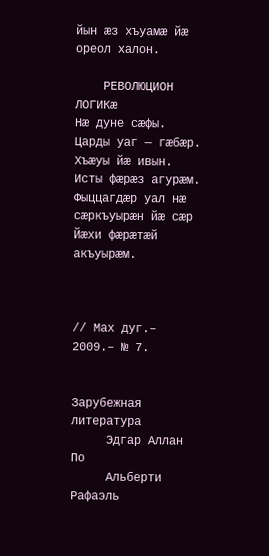йын æз хъуамæ йæ ореол халон.

    РЕВОЛЮЦИОН ЛОГИКæ
Нæ дуне сæфы. Царды уаг — гæбæр.
Хъæуы йæ ивын. Исты фæрæз агурæм.
Фыццагдæр уал нæ сæркъуырæн йæ сæр
Йæхи фæрæтæй акъуырæм.



// Мах дуг.– 2009.– № 7.


Зарубежная литература
     Эдгар Аллан По
     Альберти Рафаэль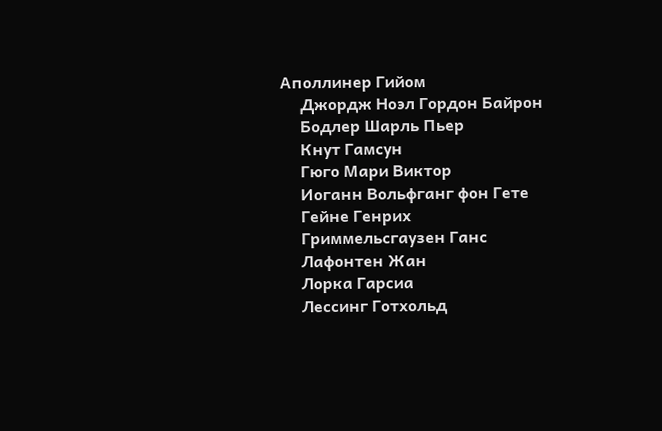Аполлинер Гийом
     Джордж Ноэл Гордон Байрон
     Бодлер Шарль Пьер
     Кнут Гамсун
     Гюго Мари Виктор
     Иоганн Вольфганг фон Гете
     Гейне Генрих
     Гриммельсгаузен Ганс
     Лафонтен Жан
     Лорка Гарсиа
     Лессинг Готхольд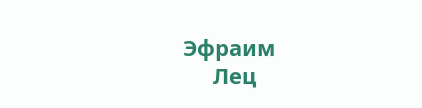Эфраим
     Лец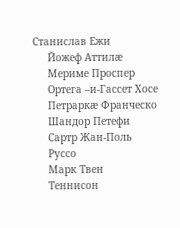Станислав Ежи
     Йожеф Аттилæ
     Мериме Проспер
     Ортега –и-Гассет Хосе
     Петраркæ Франческо
     Шандор Петефи
     Сартр Жан-Поль
     Руссо
     Марк Твен
     Теннисон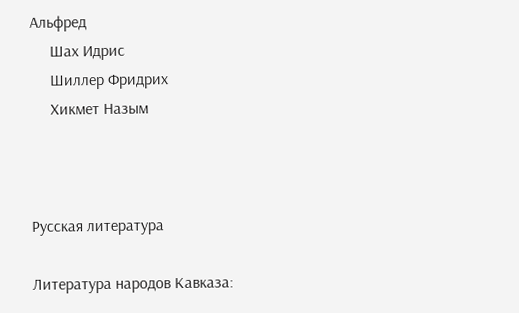Альфред
     Шах Идрис
     Шиллер Фридрих
     Хикмет Назым



Русская литература

Литература народов Кавказа: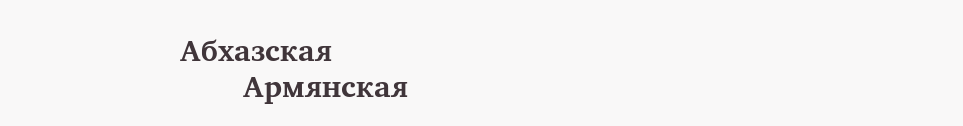Абхазская
       Армянская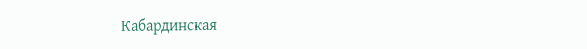Кабардинская